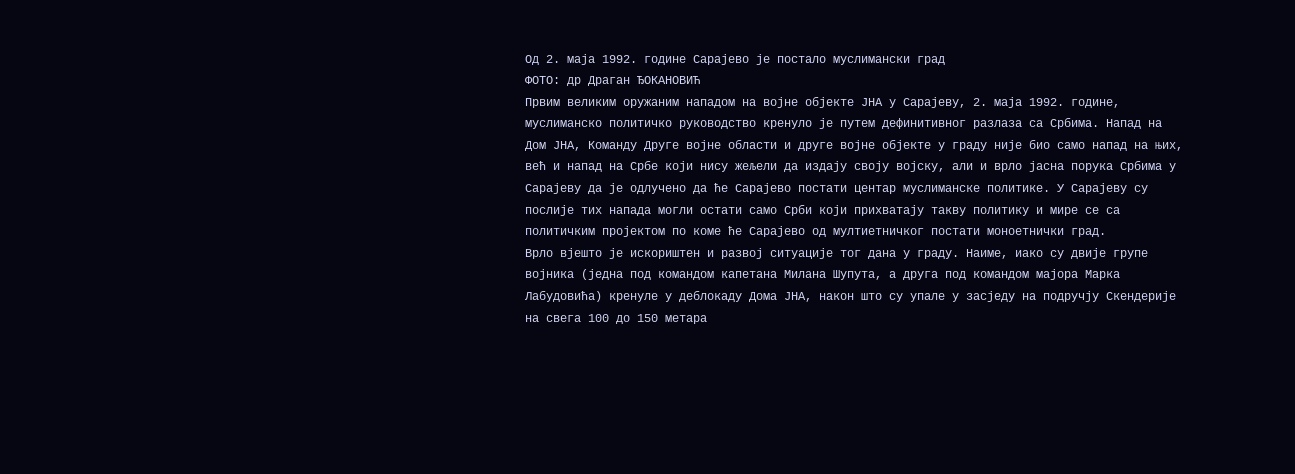Од 2. маја 1992. године Сарајево је постало муслимански град
ФОТО: др Драган ЂОКАНОВИЋ
Првим великим оружаним нападом на војне објекте ЈНА у Сарајеву, 2. маја 1992. године, муслиманско политичко руководство кренуло је путем дефинитивног разлаза са Србима. Напад на Дом ЈНА, Команду Друге војне области и друге војне објекте у граду није био само напад на њих, већ и напад на Србе који нису жељели да издају своју војску, али и врло јасна порука Србима у Сарајеву да је одлучено да ће Сарајево постати центар муслиманске политике. У Сарајеву су послије тих напада могли остати само Срби који прихватају такву политику и мире се са политичким пројектом по коме ће Сарајево од мултиетничког постати моноетнички град.
Врло вјешто је искориштен и развој ситуације тог дана у граду. Наиме, иако су двије групе војника (једна под командом капетана Милана Шупута, а друга под командом мајора Марка Лабудовића) кренуле у деблокаду Дома ЈНА, након што су упале у засједу на подручју Скендерије на свега 100 до 150 метара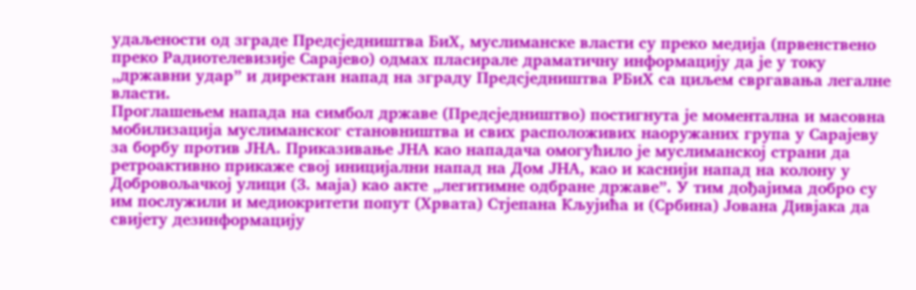удаљености од зграде Предсједништва БиХ, муслиманске власти су преко медија (првенствено преко Радиотелевизије Сарајево) одмах пласирале драматичну информацију да је у току „државни удар” и директан напад на зграду Предсједништва РБиХ са циљем свргавања легалне власти.
Проглашењем напада на симбол државе (Предсједништво) постигнута је моментална и масовна мобилизација муслиманског становништва и свих расположивих наоружаних група у Сарајеву за борбу против ЈНА. Приказивање ЈНА као нападача омогућило је муслиманској страни да ретроактивно прикаже свој иницијални напад на Дом ЈНА, као и каснији напад на колону у Добровољачкој улици (3. маја) као акте „легитимне одбране државе”. У тим дођајима добро су им послужили и медиокритети попут (Хрвата) Стјепана Кљујића и (Србина) Јована Дивјака да свијету дезинформацију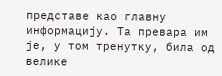представе као главну информацију. Та превара им је, у том тренутку, била од велике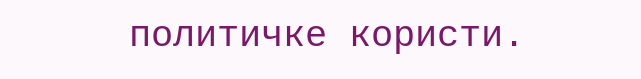политичке користи.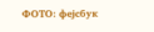ФОТО: фејсбук